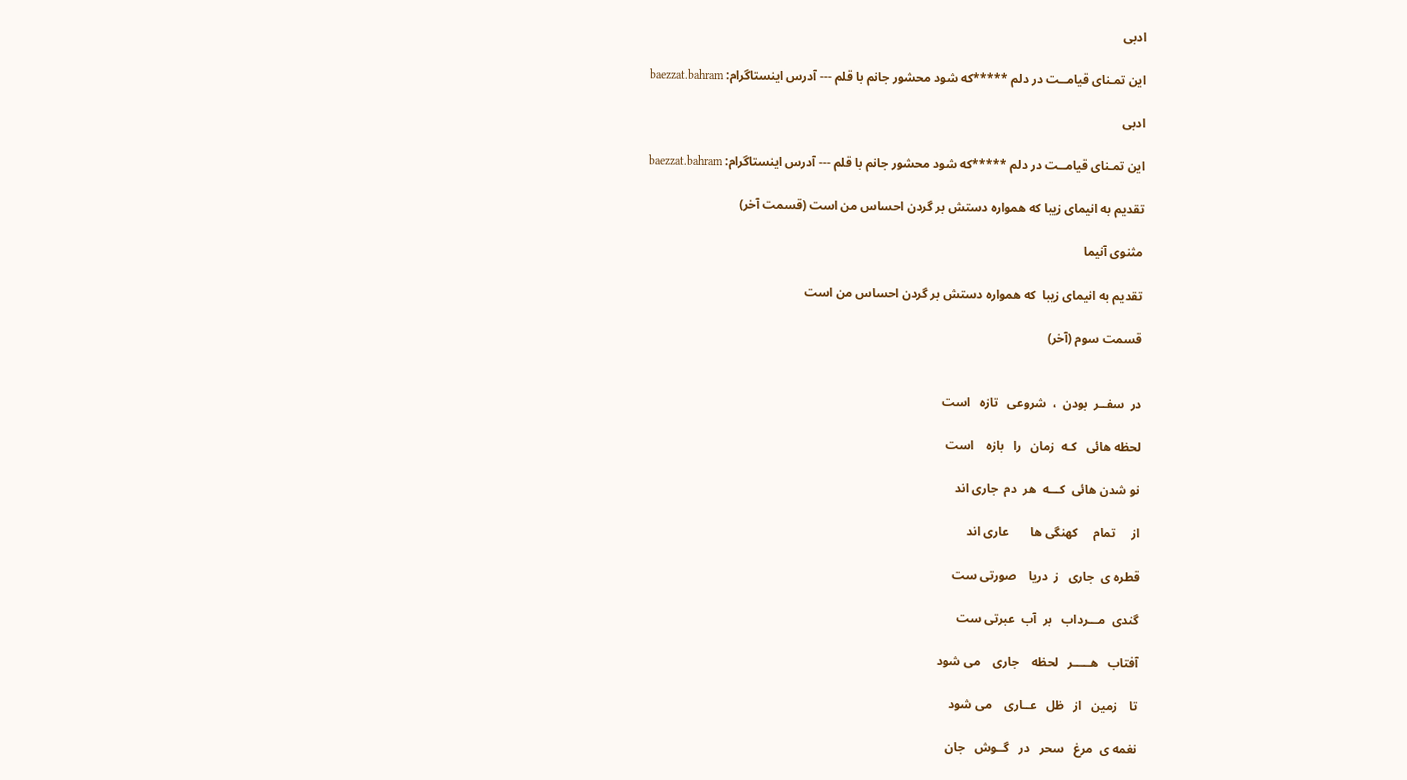ادبی

این تمـنای قیامــت در دلم *****که شود محشور جانم با قلم --- آدرس اینستاگرام: baezzat.bahram

ادبی

این تمـنای قیامــت در دلم *****که شود محشور جانم با قلم --- آدرس اینستاگرام: baezzat.bahram

تقدیم به انیمای زیبا که همواره دستش بر گردن احساس من است (قسمت آخر)

مثنوی آنیما

تقدیم به انیمای زیبا  که همواره دستش بر گردن احساس من است

قسمت سوم (آخر)


در  سفــر  بودن  ،  شروعی   تازه   است

لحظه هائی   کـه  زمان   را   بازه    است

نو شدن هائی  کـــه  هر  دم  جاری اند

از     تمام     کهنگی ها       عاری اند

قطره ی  جاری   ز  دریا    صورتی ست

گندی  مـــرداب   بر  آب  عبرتی ست

آفتاب   هـــــر   لحظه    جاری    می شود

تا    زمین   از   ظل   عــاری    می شود

نغمه ی  مرغ   سحر   در   گــوش   جان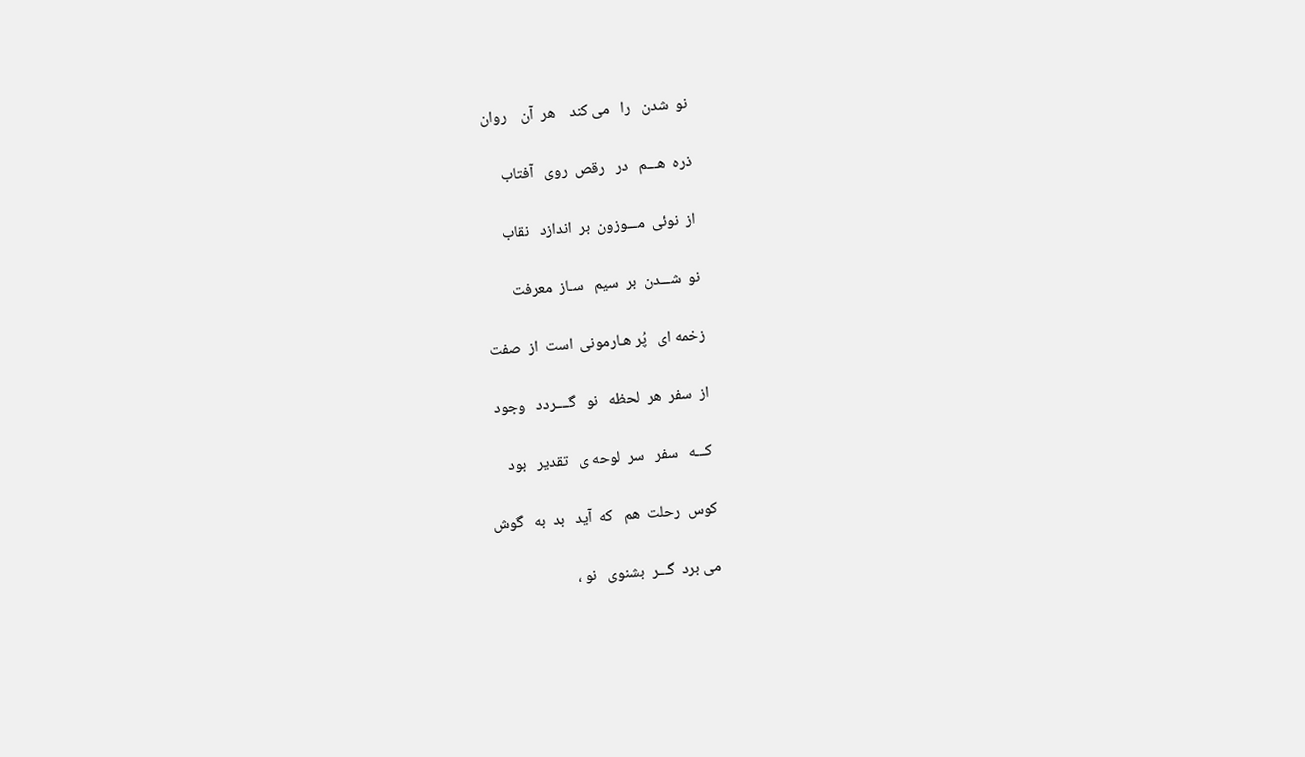نو  شدن   را   می کند    هر  آن    روان

ذره  هـــم   در   رقص  روی   آفتاب

از  نوئی  مـــوزون  بر  اندازد   نقاب

نو  شـــدن  بر  سیم   سـاز  معرفت

زخمه ای   پُر هـارمونی  است  از  صفت

از  سفر  هر  لحظه   نو   گــــردد   وجود

کـــه   سفر   سر  لوحه ی   تقدیر   بود

کوس  رحلت  هم   که  آید   بد  به   گوش

می برد  گـــر  بشنوی   نو ،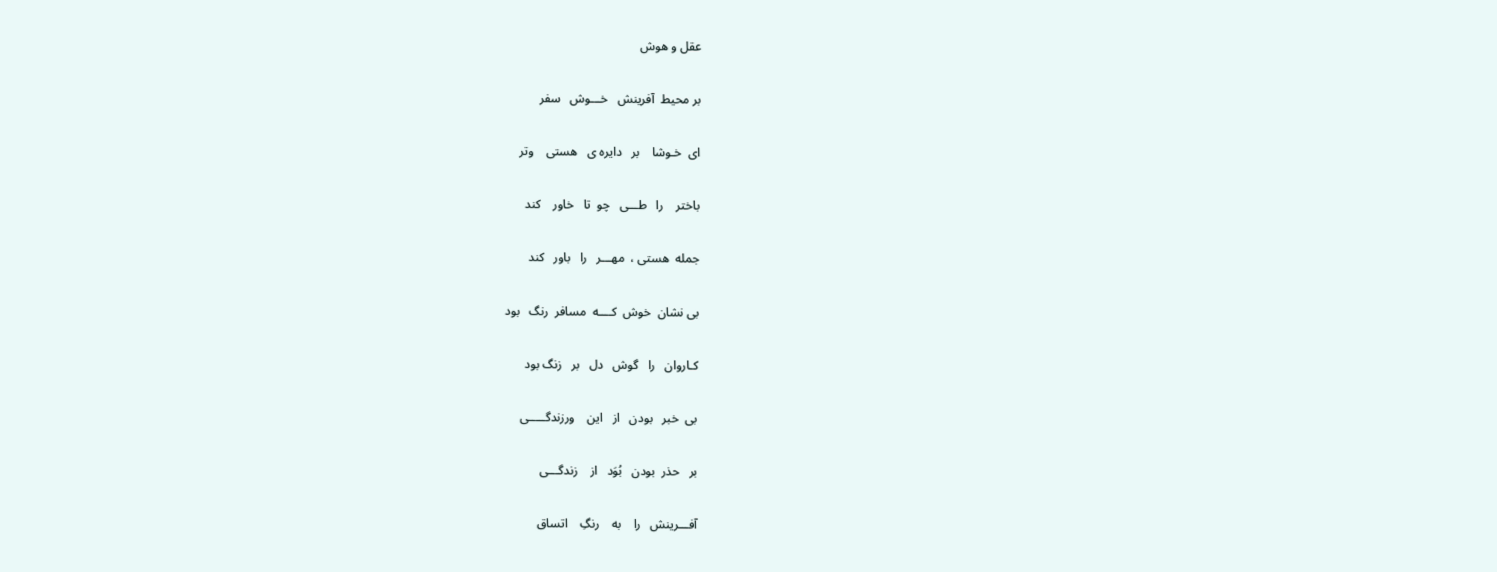عقل و هوش

بر محیط  آفرینش   خـــوش   سفر

ای  خـوشا    بر   دایره ی   هستی    وتر

باختر    را   طـــی   چو  تا   خاور    کند

جمله  هستی ،  مهـــر   را   باور   کند

بی نشان  خوش  کــــه  مسافر  رنگ   بود

کـاروان   را   گوش   دل   بر   زنگ بود

بی  خبر   بودن   از   این    ورزندگـــــی

بر   حذر  بودن   بُوَد   از    زندگـــی

آفـــرینش   را    به    رنگِ    اتساق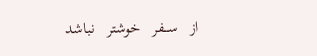از   ســـفر   خوشتر   نباشد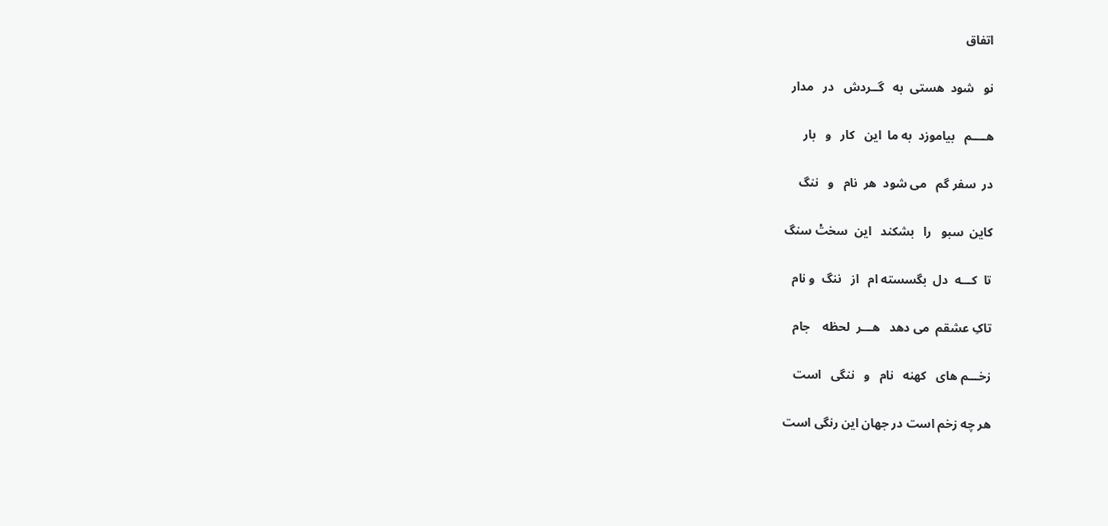اتفاق

نو   شود  هستی  به   گــردش   در   مدار

هــــم   بیاموزد  به ما  این   کار   و   بار

در  سفر گم   می شود  هر  نام   و   ننگ

کاین  سبو   را   بشکند   این  سختْ سنگ

تا  کـــه  دل  بگسسته ام   از   ننگ  و نام

تاکِ عشقم  می دهد   هـــر  لحظه    جام

زخـــم های   کهنه   نام   و   ننگی   است

هر چه زخم است در جهان این رنگی است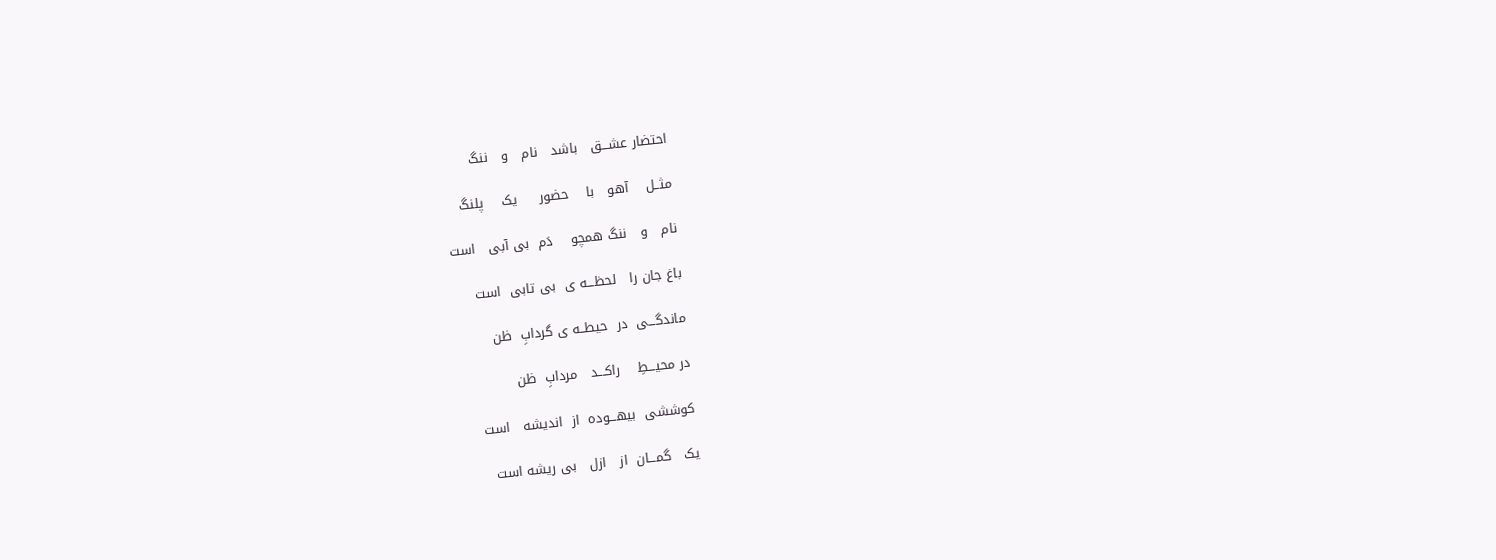احتضار عشـــق   باشد   نام   و   ننگ

مثــل    آهو   با    حضور     یک    پلنگ

نام   و   ننگ همچو    دَم  بی آبی   است

باغ جان را   لحظـــه ی  بی تابی  است

ماندگـــی  در  حیطــه ی گردابِ  ظن

در محیـــطِ    راکـــد   مردابِ  ظن

کوششی  بیهـــوده  از  اندیشه   است

یک   گمـــان  از   ازل   بی ریشه است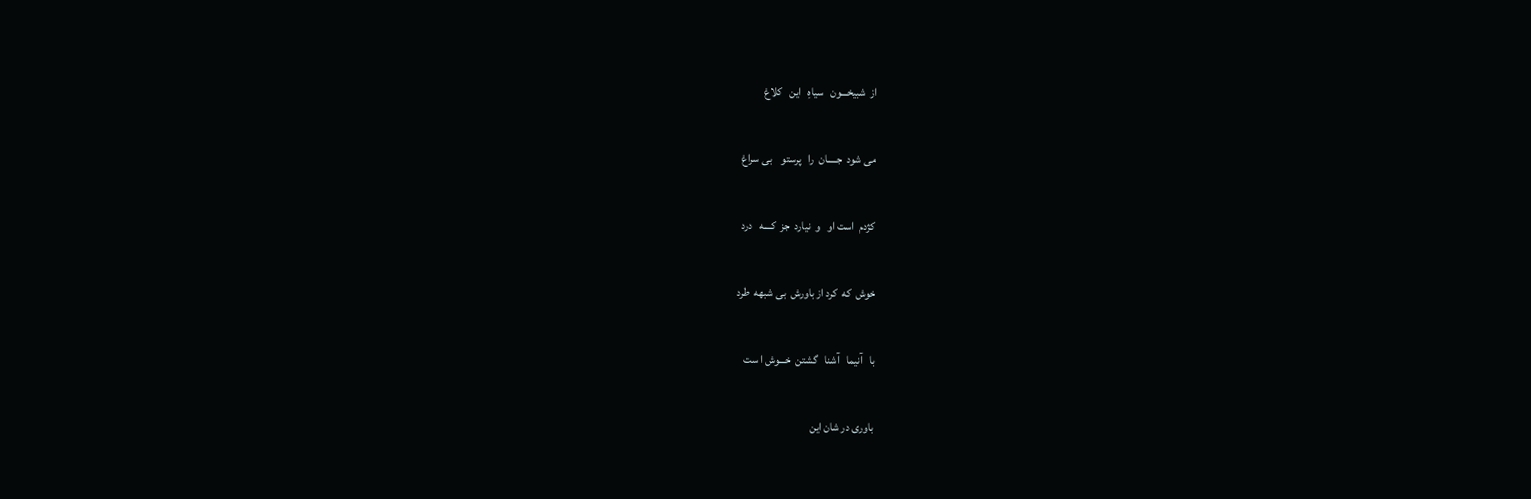از  شبیخـــون   سیاهِ   این   کلاغ

می شود  جـــــان  را   پرستو    بی سراغ

کژدم  است او   و  نیارد  جز  کــــه   درد

خوش  که  کرد از باورش  بی شبهه  طرد

با   آنیما   آشنا   گشتن  خـــوش ا ست

باوری در شان این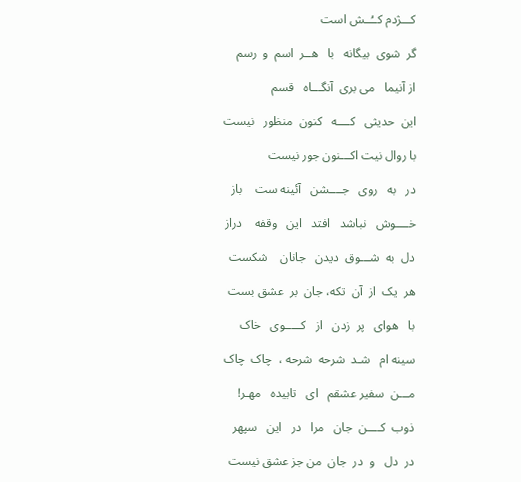کـــژدم کــُــش است

گر  شوی  بیگانه   با   هــر  اسم  و  رسم

از آنیما   می بری  آنگـــاه   قسم

این  حدیثی   کــــه   کنون  منظور   نیست

با روال نیت اکـــنون جور نیست

در   به   روی   جــــشن   آئینه ست    باز

خــــوش   نباشد   افتد   این   وقفه    دراز

دل  به  شـــوق  دیدن   جانان    شکست

هر  یک  از  آن  تکه، جان  بر  عشق بست

با   هوای   پر  زدن   از   کـــــوی   خاک

سینه ام   شـد  شرحه  شرحه ،  چاک  چاک

مـــن  سفیر عشقم   ای   تابیده   مهـر!

ذوب  کــــن  جان   مرا   در   این   سپهر

در  دل   و  در  جان  من جز عشق نیست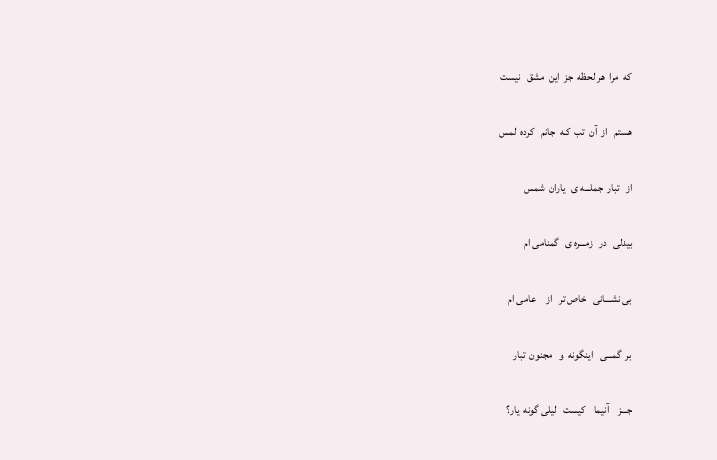که  مرا  هر لحظه  جز  این  مشق   نیست

هستم   از  آن  تب  کـه  جانم   کرده  لمس

از   تبار  جملـــه ی   یاران  شمس

بیدلی   در   زمـــره ی   گمنامی ام

بی نشـــانی   خاص تر   از     عامی ام

بر  گمـــی   اینگونه  و   مجنون  تبار

جـــز    آنیما    کیست   لیلی گونه  یار؟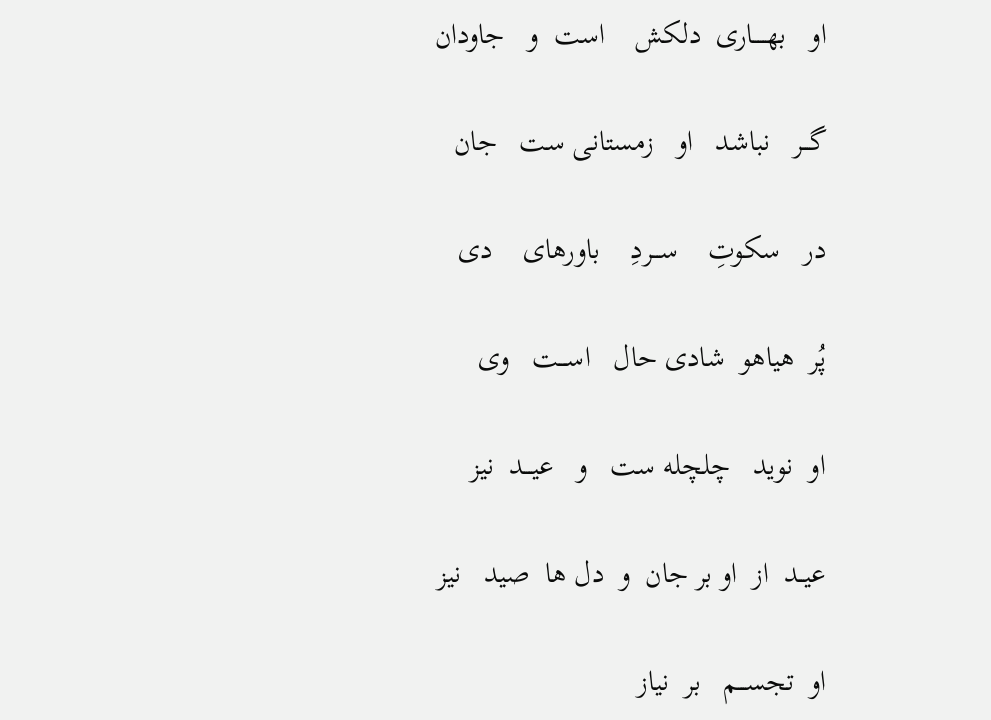او   بهـــــاری  دلکش    است  و   جاودان

گـــر   نباشد   او   زمستانی ست   جان

در   سکوتِ    ســـردِ    باورهای    دی

پُر  هیاهو  شادی حال   اســـت   وی

او  نوید   چلچله ست   و   عیـــد  نیز

عیــد  از  او بر جان  و  دل ها  صید   نیز

او  تجســـم   بر  نیاز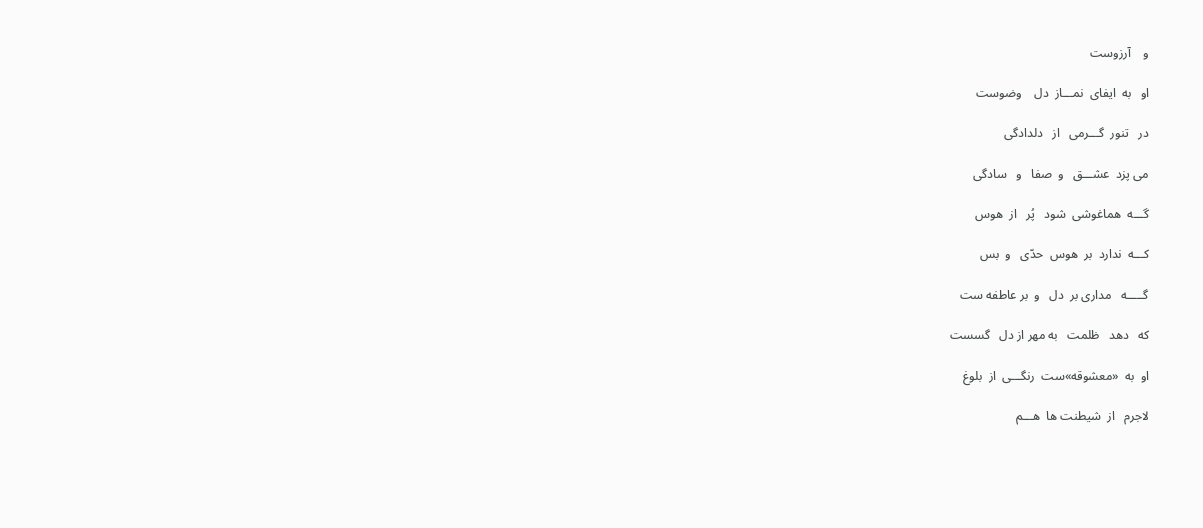و    آرزوست

او   به  ایفای  نمـــاز  دل    وضوست

در   تنور  گـــرمی   از   دلدادگی

می پزد  عشـــق   و  صفا   و   سادگی

گـــه  هماغوشی  شود   پُر   از  هوس

کـــه  ندارد  بر  هوس  حدّی   و  بس

گـــــه   مداری بر  دل   و  بر عاطفه ست

که   دهد   ظلمت   به مهر از دل   گسست

او  به  «معشوقه»ست  رنگـــی  از  بلوغ

لاجرم   از  شیطنت ها  هـــم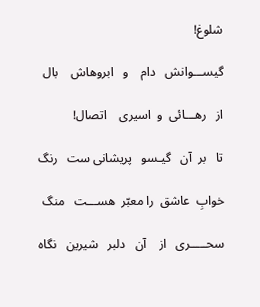شلوغ!

گیســـوانش   دام    و   ابروهاش    بال

از   رهـــائی  و  اسیری    اتصال!

تا   بر  آن   گیـسو   پریشانی ست   رنگ

خوابِ  عاشق  را معبّر  هســـت   منگ

سحـــــری   از    آن   دلبر   شیرین   نگاه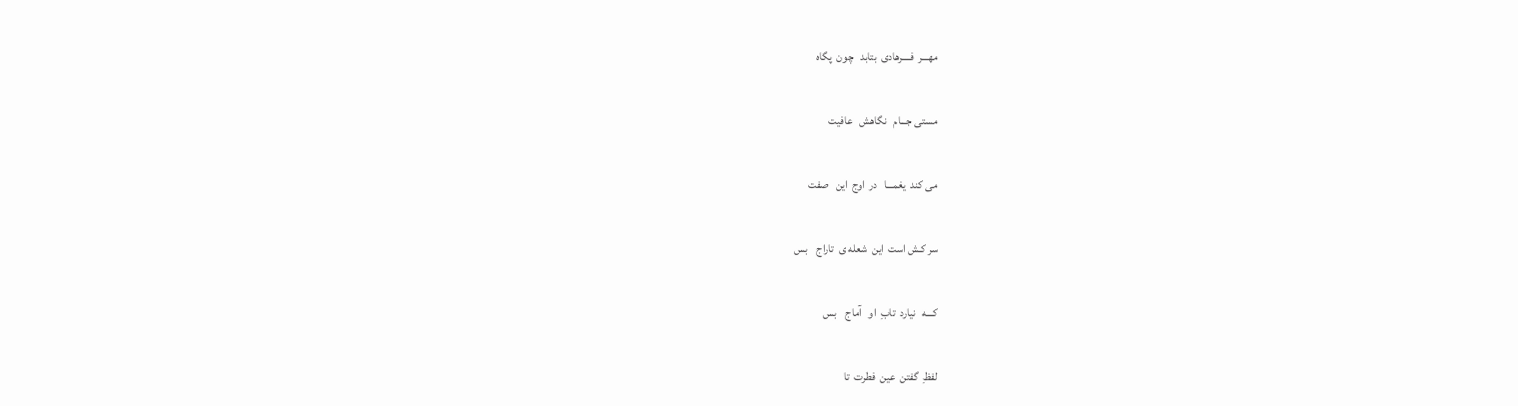مهـــر  فــــرهادی  بتابد   چون  پگاه

مستی جـــام   نگاهش   عافیت

می کند  یغمـــا   در  اوج  این   صفت

سر کـش است  این  شعله ی  تاراج    بس

کـــه   نیارد  تابِ  او   آماج    بس

لفظِ  گفتن  عین  فطرت  تا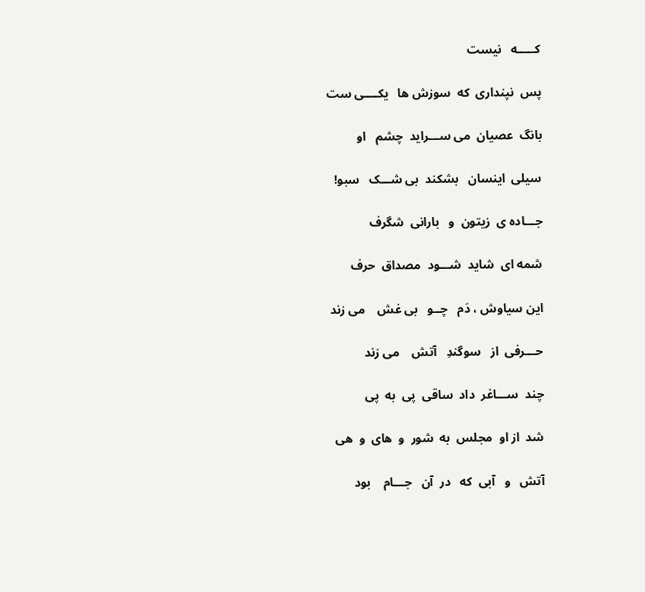کـــــه   نیست

پس  نپنداری  که  سوزش ها   یکــــی ست

بانگ  عصیان  می ســـراید  چشم   او

سیلی  اینسان   بشکند  بی شـــک   سبو!

جـــاده ی  زیتون  و   بارانی  شگرف

شمه ای  شاید  شـــود  مصداق  حرف

این سیاوش ، دَم   چــو   بی غش    می زند

حـــرفی  از   سوگندِ   آتش    می زند

چند  ســـاغر  داد  ساقی  پی  به  پی

شد  از او  مجلس  به  شور  و  های  و  هی

آتش   و   آبی  که   در  آن   جـــام    بود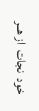خود  نجات  از هــر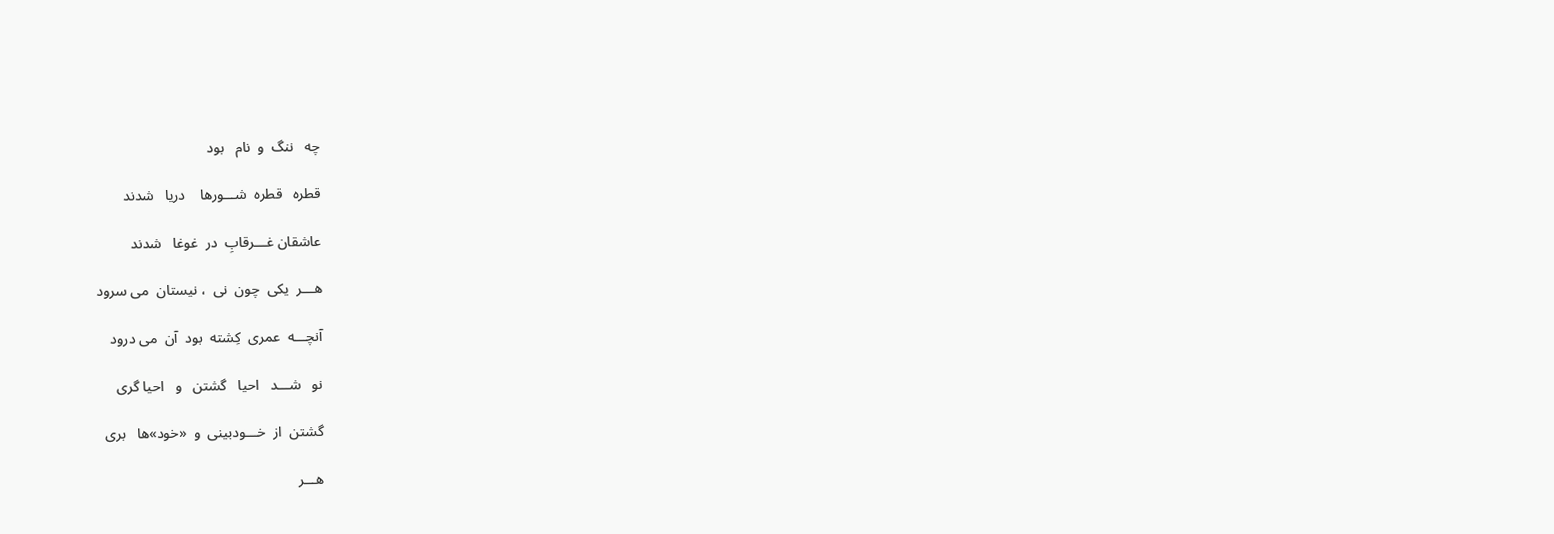چه   ننگ  و  نام   بود

قطره   قطره  شـــورها    دریا   شدند

عاشقان غـــرقابِ  در  غوغا   شدند

هـــر  یکی  چون  نی  ، نیستان  می سرود

آنچـــه  عمری  کِشته  بود  آن  می درود

نو   شـــد   احیا   گشتن   و   احیا گری

گشتن  از  خـــودبینی  و  «خود»ها   بری

هـــر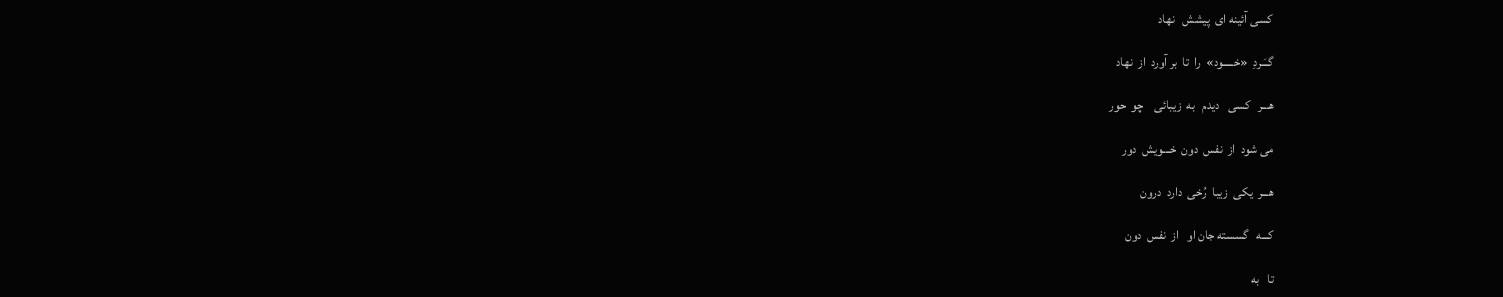کسی آئینه ای  پیشش   نهاد

گــَـردِ  «خـــــود»  را  تا  بر آورد  از  نهاد

هـــر   کسی   دیدم   به  زیبائی    چو  حور

می شود  از  نفس  دون  خـــویش  دور

هـــر  یکی  زیبا  رُخی  دارد  درون

کـــه   گسسته جان او   از  نفس  دون

تا   به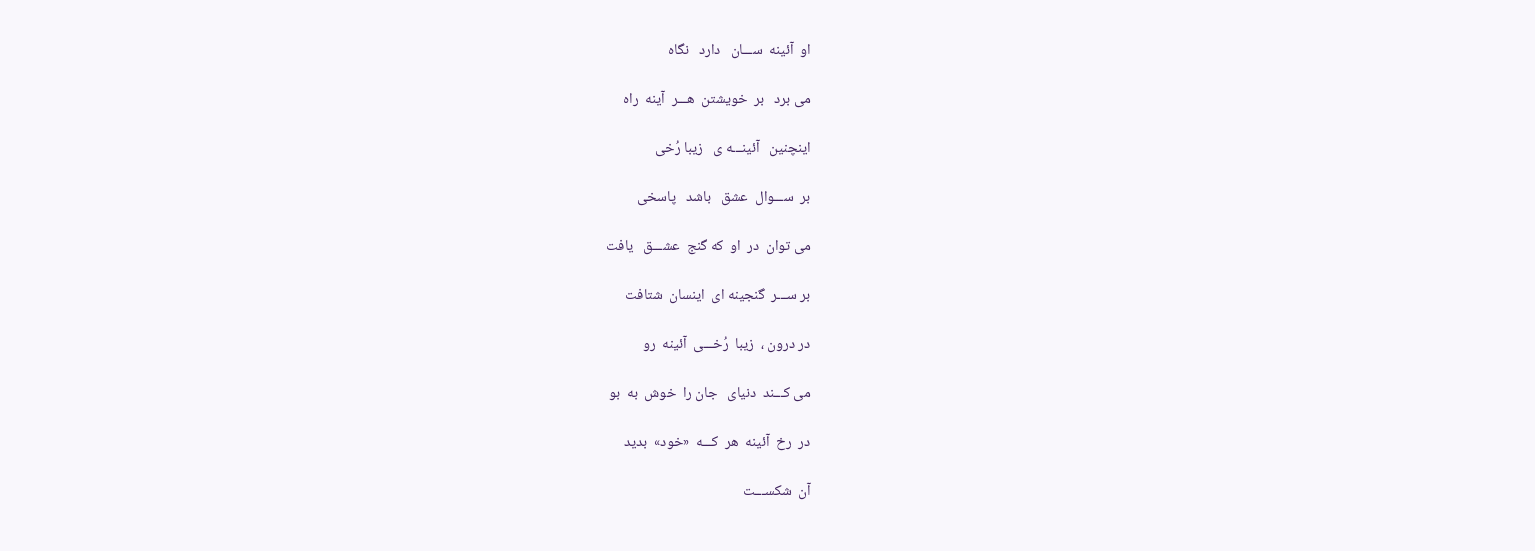او  آئینه  ســـان   دارد   نگاه

می برد   بر  خویشتن  هـــر  آینه  راه

اینچنین   آئینـــه ی   زیبا رُخی

بر  ســـوال  عشق   باشد   پاسخی

می توان  در  او  که گنج  عشـــق   یافت

بر ســـر  گنجینه ای  اینسان  شتافت

در درون ،  زیبا  رُخـــی  آئینه  رو

می کـــند  دنیای   جان را  خوش  به  بو

در  رخ  آئینه  هر  کـــه  «خود»  بدید

آن  شکســـت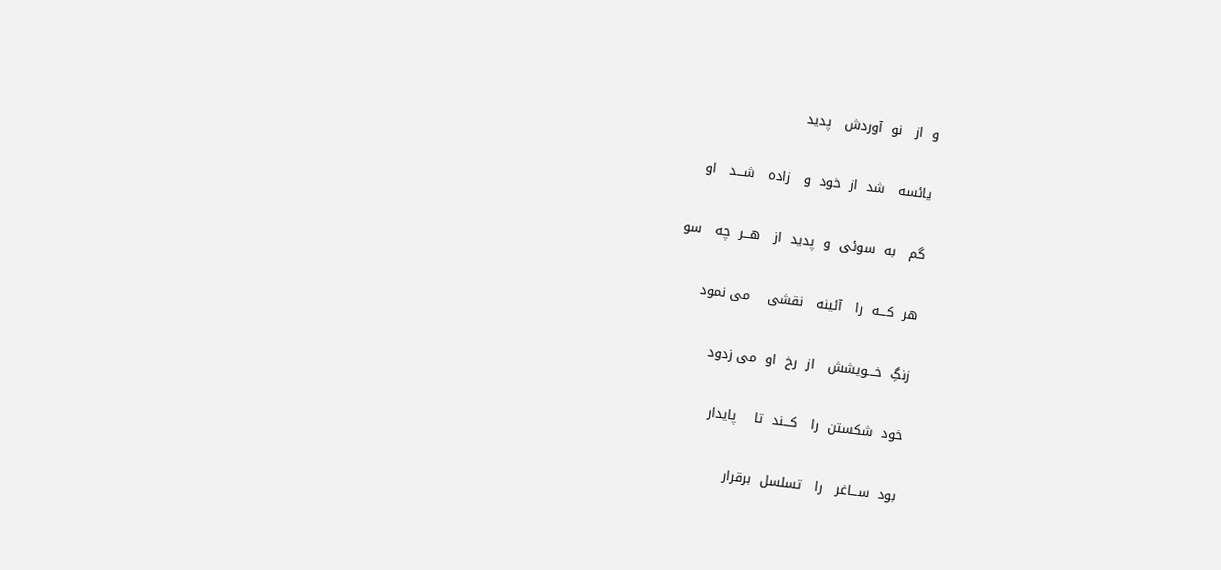و  از   نو  آوردش   پدید

یائسه   شد  از  خود  و   زاده   شـــد   او

گم   به  سوئی  و  پدید  از   هـــر  چه   سو

هر  کـــه  را   آئینه   نقشی    می نمود

زنگِ  خـــویشش   از  رخ  او  می زدود

خود  شکستن  را   کـــند  تا    پایدار

بود  ســـاغر   را   تسلسل  برقرار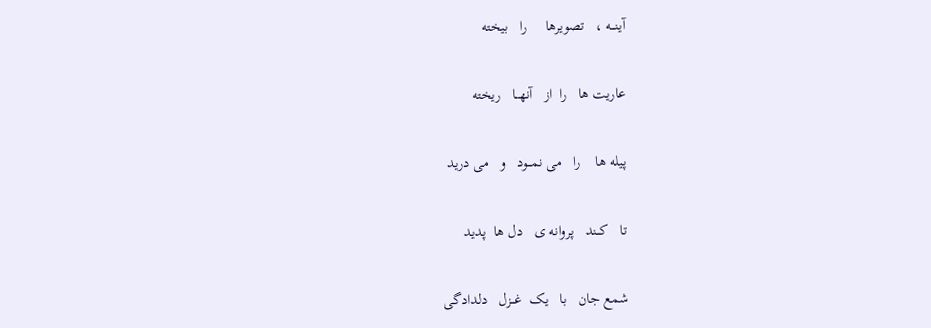آینـــه ،   تصویرها     را   بیخته

عاریت ها   را  از   آنهـــا   ریخته

پیله ها    را   می نمـــود   و   می درید

تا   کـــند   پروانه ی   دل ها  پدید

شمع جان   با   یک  غـــزل   دلدادگی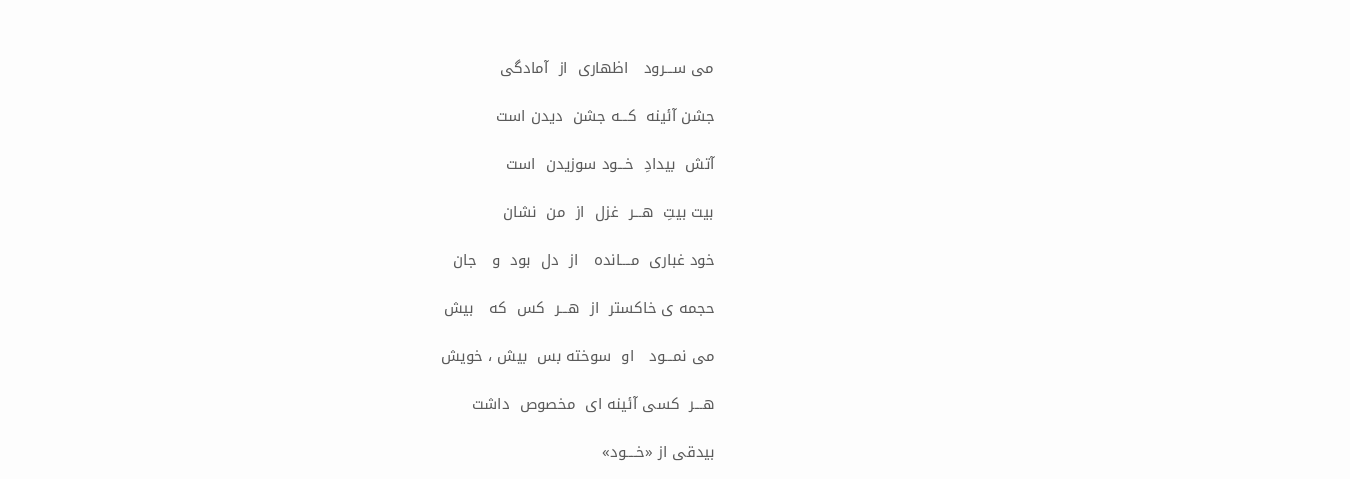می ســـرود   اظهاری  از  آمادگی

جشن آئینه  کـــه جشن  دیدن است

آتش  بیدادِ  خـــود سوزیدن  است

بیت بیتِ  هـــر  غزل  از  من  نشان

خود غباری  مــــانده   از  دل  بود  و   جان

حجمه ی خاکستر  از  هـــر  کس  که   بیش

می نمـــود   او  سوخته بس  بیش ، خویش

هـــر  کسی آئینه ای  مخصوص  داشت

بیدقی از «خــــود»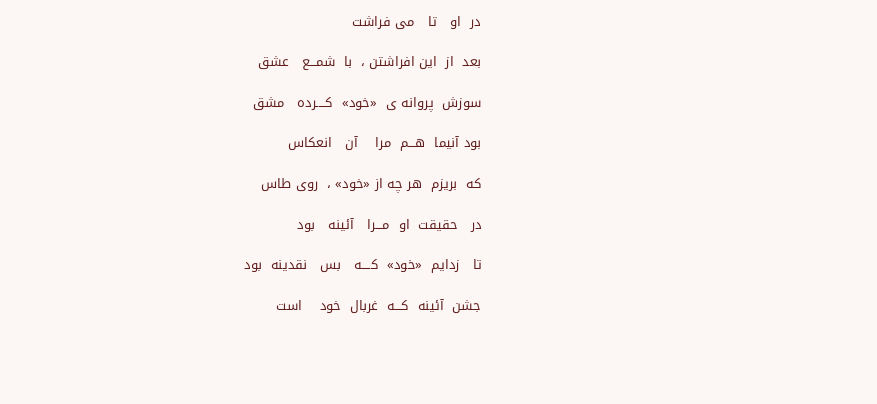در  او   تا   می فراشت

بعد  از  این افراشتن ،  با  شمـــع   عشق

سوزش  پروانه ی  «خود»  کــــرده   مشق

بود آنیما  هـــم  مرا    آن   انعکاس

که  بریزم  هر چه از «خود» ،  روی طاس

در   حقیقت  او  مـــرا   آئینه   بود

تا   زدایم  «خود»  کــــه   بس   نقدینه  بود

جشن  آئینه  کـــه  غربال  خود    است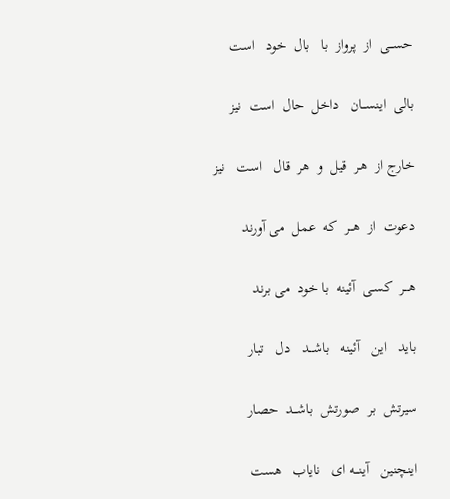حســـی  از  پرواز  با   بال  خود   است

بالی  اینســـان   داخل  حال  است  نیز

خارج از  هـر  قیل  و  هر  قال   است   نیز

دعوت  از  هـــر  که  عمل  می آورند

هـــر  کسـی  آئینه  با خود  می برند

باید   این   آئینه   باشـــد   دل   تبار

سیرتش  بر  صورتش  باشـــد  حصار

اینچنین   آینـــه ای   نایاب   هست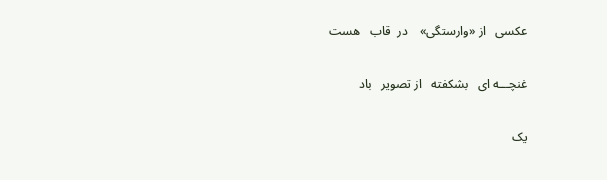عکسی   از «وارستگی»    در  قاب   هست

غنچـــه ای   بشکفته   از تصویر   باد

یک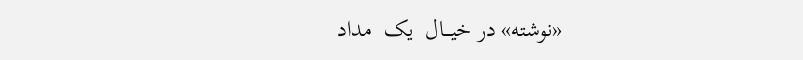«نوشته» در خیـــال  یک  مداد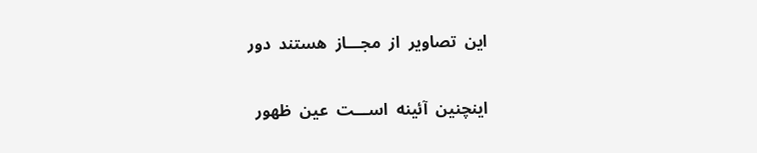این  تصاویر  از  مجـــاز  هستند  دور

اینچنین  آئینه  اســـت  عین  ظهور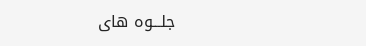جلـــوه های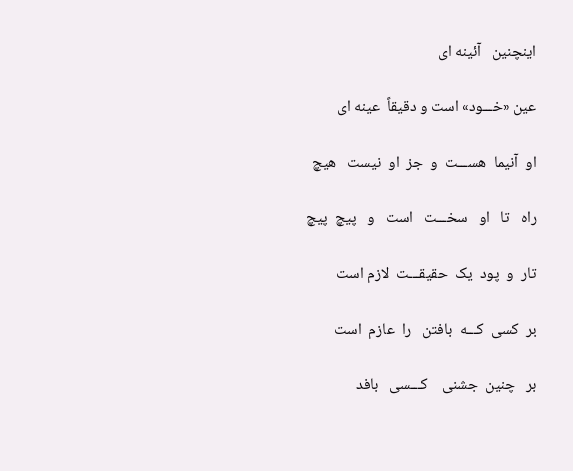اینچنین   آئینه ای

عین «خـــود» است و دقیقاً  عینه ای

او  آنیما  هســـت  و  جز  او  نیست   هیچ

راه   تا   او   سخـــت   است   و   پیچ  پیچ

تار  و  پود  یک  حقیقـــت  لازم است

بر  کسی  کـــه  بافتن   را  عازم  است

بر   چنین  جشنی    کـــسی   بافد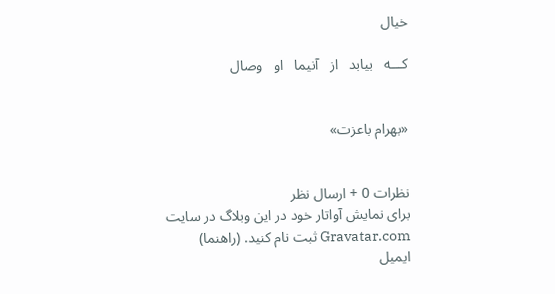خیال

کـــه   بیابد   از   آنیما   او   وصال


«بهرام باعزت»


نظرات 0 + ارسال نظر
برای نمایش آواتار خود در این وبلاگ در سایت Gravatar.com ثبت نام کنید. (راهنما)
ایمیل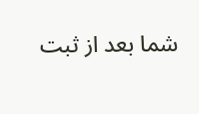شما بعد از ثبت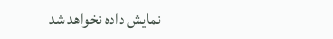نمایش داده نخواهد شد